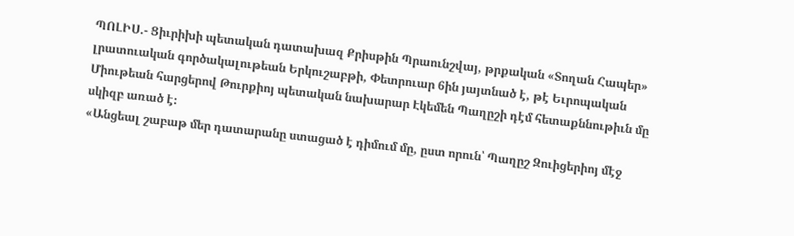ՊՈԼԻՍ.- Ցիւրիխի պետական դատախազ Քրիսթին Պրաունշվայ, թրքական «Տողան Հապեր» լրատուական գործակալութեան Երկուշաբթի, Փետրուար 6ին յայտնած է, թէ Եւրոպական Միութեան հարցերով Թուրքիոյ պետական նախարար Էկեմեն Պաղըշի դէմ հետաքննութիւն մը սկիզբ առած է։
«Անցեալ շաբաթ մեր դատարանը ստացած է դիմում մը, ըստ որուն՝ Պաղըշ Զուիցերիոյ մէջ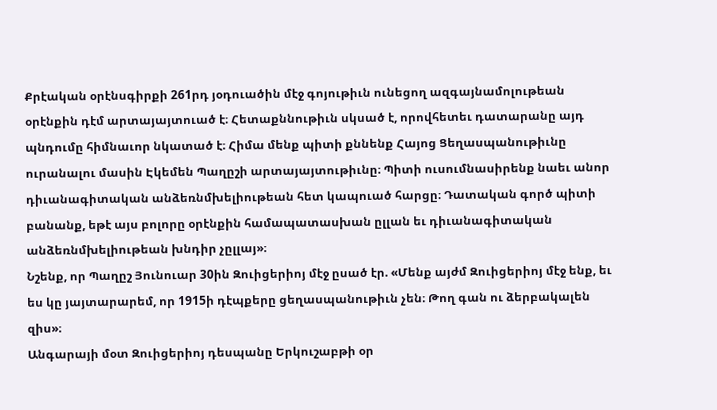Քրէական օրէնսգիրքի 261րդ յօդուածին մէջ գոյութիւն ունեցող ազգայնամոլութեան օրէնքին դէմ արտայայտուած է։ Հետաքննութիւն սկսած է, որովհետեւ դատարանը այդ պնդումը հիմնաւոր նկատած է։ Հիմա մենք պիտի քննենք Հայոց Ցեղասպանութիւնը ուրանալու մասին Էկեմեն Պաղըշի արտայայտութիւնը։ Պիտի ուսումնասիրենք նաեւ անոր դիւանագիտական անձեռնմխելիութեան հետ կապուած հարցը։ Դատական գործ պիտի բանանք, եթէ այս բոլորը օրէնքին համապատասխան ըլլան եւ դիւանագիտական անձեռնմխելիութեան խնդիր չըլլայ»։
Նշենք, որ Պաղըշ Յունուար 30ին Զուիցերիոյ մէջ ըսած էր. «Մենք այժմ Զուիցերիոյ մէջ ենք, եւ ես կը յայտարարեմ, որ 1915ի դէպքերը ցեղասպանութիւն չեն։ Թող գան ու ձերբակալեն զիս»։
Անգարայի մօտ Զուիցերիոյ դեսպանը Երկուշաբթի օր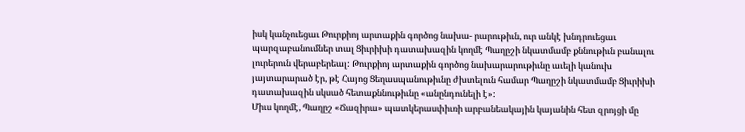իսկ կանչուեցաւ Թուրքիոյ արտաքին գործոց նախա- րարութիւն, ուր անկէ խնդրուեցաւ պարզաբանումներ տալ Ցիւրիխի դատախազին կողմէ Պաղըշի նկատմամբ քննութիւն բանալու լուրերուն վերաբերեալ: Թուրքիոյ արտաքին գործոց նախարարութիւնը աւելի կանուխ յայտարարած էր, թէ Հայոց Ցեղասպանութիւնը ժխտելուն համար Պաղըշի նկատմամբ Ցիւրիխի դատախազին սկսած հետաքննութիւնը «անընդունելի է»:
Միւս կողմէ, Պաղըշ «Ճազիրա» պատկերասփիւռի արբանեակային կայանին հետ զրոյցի մը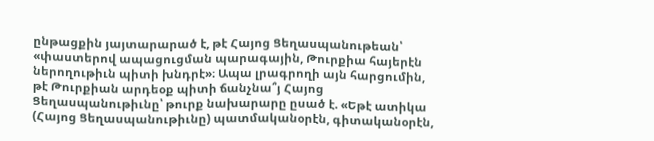ընթացքին յայտարարած է, թէ Հայոց Ցեղասպանութեան՝ «փաստերով ապացուցման պարագային, Թուրքիա հայերէն ներողութիւն պիտի խնդրէ»։ Ապա լրագրողի այն հարցումին, թէ Թուրքիան արդեօք պիտի ճանչնա՞յ Հայոց Ցեղասպանութիւնը՝ թուրք նախարարը ըսած է. «Եթէ ատիկա (Հայոց Ցեղասպանութիւնը) պատմականօրէն, գիտականօրէն,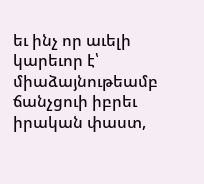եւ ինչ որ աւելի կարեւոր է՝ միաձայնութեամբ ճանչցուի իբրեւ իրական փաստ,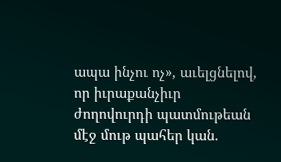ապա ինչու ոչ», աւելցնելով, որ իւրաքանչիւր ժողովուրդի պատմութեան մէջ մութ պահեր կան.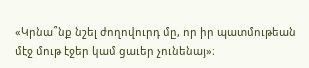«Կրնա՞նք նշել ժողովուրդ մը, որ իր պատմութեան մէջ մութ էջեր կամ ցաւեր չունենայ»։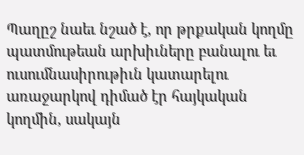Պաղըշ նաեւ նշած է, որ թրքական կողմը պատմութեան արխիւները բանալու եւ ուսումնասիրութիւն կատարելու առաջարկով դիմած էր հայկական կողմին, սակայն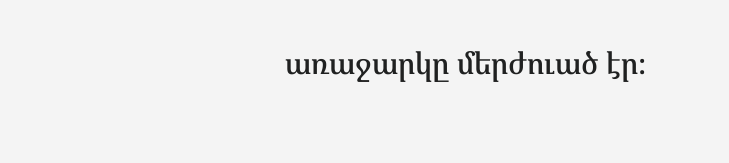առաջարկը մերժուած էր։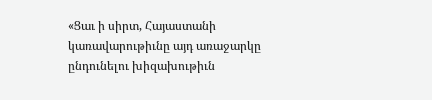«Ցաւ ի սիրտ, Հայաստանի կառավարութիւնը այդ առաջարկը ընդունելու խիզախութիւն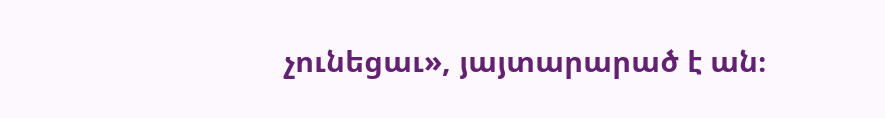չունեցաւ», յայտարարած է ան։